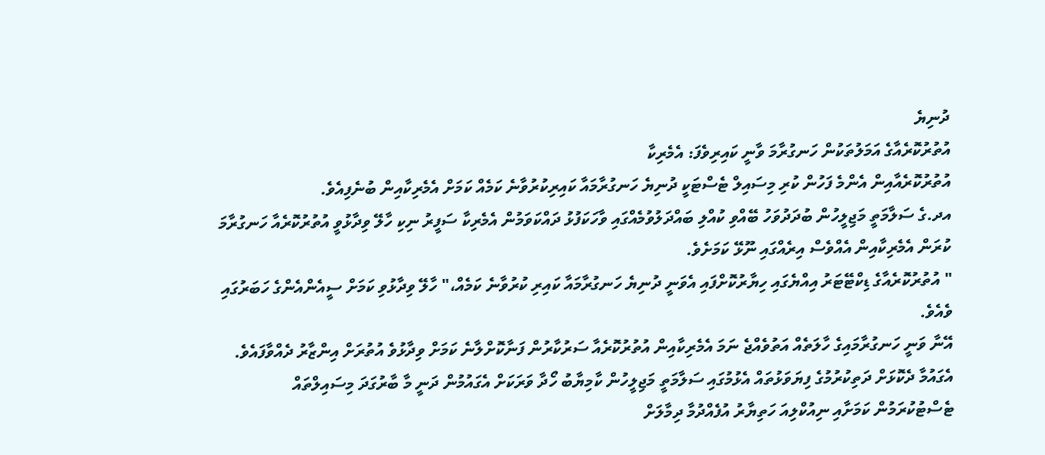ދުނިޔެ
އުތުރުކޮރެއާގެ އަމަލުތަކުން ހަނގުރާމަ ވާނީ ކައިރިވެފަ: އެމެރިކާ
އުތުރުކޮރެއާއިން އެންމެ ފަހުން ކުރި މިސައިލް ޓެސްޓަކީ ދުނިޔެ ހަނގުރާމައާ ކައިރިކުރުވާނެ ކަމެއް ކަމަށް އެމެރިކާއިން ބުނެފިއެވެ.
އދ.ގެ ސަލާމަތީ މަޖިލީހުން ބުދަދުވަހު ބޭއްވި ކުއްލި ބައްދަލުވުމެއްގައި ވާހަކަފުޅު ދައްކަވަމުން އެމެރިކާ ސަފީރު ނިކި ހާލޭ ވިދާޅުވީ އުތުރުކޮރެއާ ހަނގުރާމަ ކުރަން އެމެރިކާއިން އެއްވެސް އިރެއްގައި ނޫޅޭ ކަމަށެވެ.
" އުތުރުކޮރެއާގެ ޑިކްޓޭޓަރު އިއްޔެގައި ހިޔާރުކޮށްފައި އެވަނީ ދުނިޔެ ހަނގުރާމައާ ކައިރި ކުރުވާނެ ކަމެއް،" ހާލޭ ވިދާޅުވި ކަމަށް ސީއެންއެންގެ ހަބަރުގައި ވެއެވެ.
އޭނާ ވަނީ ހަނގުރާމައިގެ ހާލަތެއް އަތުވެއްޖެ ނަމަ އެމެރިކާއިން އުތުރުކޮރެއާ ސަރުކާރުން ފަނާކޮށްލާނެ ކަމަށް ވިދާޅުވެ އުތުރަށް އިންޒާރު ދެއްވާފައެވެ. އެގައުމާ ދެކޮޅަށް ދަތިކުރުމުގެ ފިޔަވަޅުތައް އެޅުމުގައި ސަލާމަތީ މަޖިލީހުން ކާމިޔާބު ހޯދާ ވަރަކަށް އެގައުމުން ދަނީ މާ ބާރުގަދަ މިސައިލްތައް ޓެސްޓުކުރަމުން ކަމަށާއި ނިއުކްލިއަ ހަތިޔާރު އުފެއްދުމާ ދިމާލަށް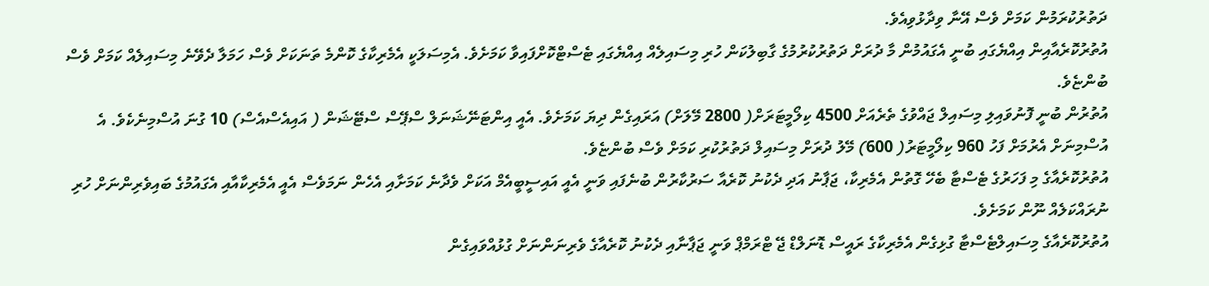ދަތުރުކުރަމުން ކަމަށް ވެސް އޭނާ ވިދާޅުވިއެވެ.
އުތުރުކޮރެއާއިން އިއްޔެގައި ބުނީ އެގައުމުން މާ ދުރަށް ދަތުރުކުރުމުގެ ގާބިލުކަން ހުރި މިސައިލެއް އިއްޔެގައި ޓެސްޓްކޮށްފައިވާ ކަމަށެވެ. އެމިސަލަކީ އެމެރިކާގެ ކޮންމެ ތަނަކަށް ވެސް ހަމަލާ ދެވޭނެ މިސައިލެއް ކަމަށް ވެސް ބުންޏެވެ.
އުތުރުން ބުނީ ފޮނުވައިލި މިސައިލް ޖައްވުގެ ތެރެއަށް 4500 ކިލޯމީޓަރަށް( 2800 މޭލަށް) އަރައިގެން ދިޔަ ކަމަށެވެ. އެއީ އިންޓަނޭޝަނަލް ސްޕޭސް ސްޓޭޝަން ( އައިއެސްއެސް) 10 ގުނަ އުސްމިނެކެވެ. އެ އުސްމިނަށް އެރުމަށް ފަހު 960 ކިލޯމީޓަރު( 600) މޭލު ދުރަށް މިސައިލް ދަތުރުކުރި ކަމަށް ވެސް ބުންޏެވެ.
އުތުރުކޮރެއާގެ މި ފަހަރުގެ ޓެސްޓާ ބެހޭ ގޮތުން އެމެރިކާ، ޖަޕާނު އަދި ދެކުނު ކޮރެއާ ސަރުކާރުން ބުނެފައި ވަނީ އެއީ އައިސީބީއެމް އަކަށް ވެދާނެ ކަމަށާއި އެހެން ނަމަވެސް އެއީ އެމެރިކާއާއި އެގައުމުގެ ބައިވެރިންނަށް ހުރި ނުރައްކަލެއް ނޫން ކަމަށެވެ.
އުތުރުކޮރެއާގެ މިސައިލްޓެސްޓާ ގުޅިގެން އެމެރިކާގެ ރައީސް ޑޮނަލްޑް ޖޭ ޓްރަމްޕް ވަނީ ޖަޕާނާއި ދެކުނު ކޮރެއާގެ ވެރިނަންނަށް ގުޅުއްވައިގެން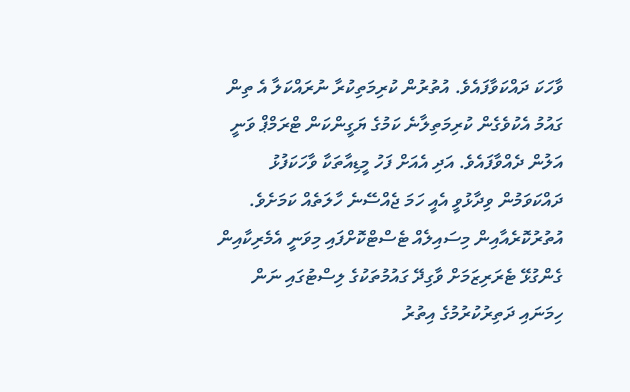ވާހަކަ ދައްކަވާފައެވެ. އުތުރުން ކުރިމަތިކުރާ ނުރައްކަލާ އެ ތިން ގައުމު އެކުވެގެން ކުރިމަތިލާނެ ކަމުގެ ޔަގީންކަން ޓްރަމްޕް ވަނީ އަލުން ދެއްވާފައެވެ. އަދި އެއަށް ފަހު މީޑިއާތަކާ ވާހަކަފުޅު ދައްކަވަމުން ވިދާޅުވީ އެއީ ހަމަ ޖެއްސޭނެ ހާލަތެއް ކަމަށެވެ.
އުތުރުކޮރެއާއިން މިސައިލެއް ޓެސްޓްކޮށްފައި މިވަނީ އެމެރިކާއިން ގެންގުޅޭ ޓެރަރިޒަމަށް ވާގިދޭ ގައުމުތަކުގެ ލިސްޓުގައި ނަން ހިމަނައި ދަތިރުކުރުމުގެ އިތުރު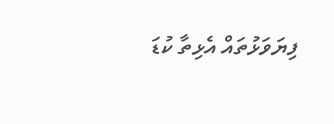ފިޔަވަޅުތައް އެޅިތާ ކުޑަ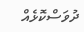ދުވަސްކޮޅެއް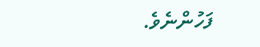ފަހުންނެވެ.